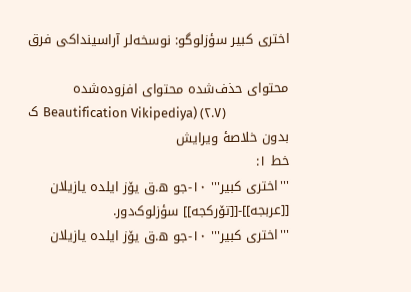اختری کبیر سؤزلوگو: نوسخه‌لر آراسینداکی فرق

محتوای حذف‌شده محتوای افزوده‌شده
ک Beautification Vikipediya) (۲.۷)
بدون خلاصۀ ویرایش
خط ۱:
'''اختری کبیر''' ۱۰-جو ه.ق یۆز ایلده یازیلان [[عربجه]]-[[تۆرکجه]] سؤزلوک‌دور.
'''اختری کبیر''' ۱۰-جو ه.ق یۆز ایلده یازیلان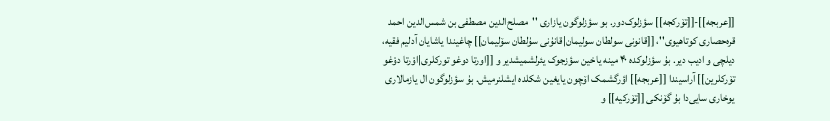[[عربجه]]-[[تۆرکجه]] سؤزلوک‌دور. بو سؤزلوگون یازاری ''مصلح‌الدین مصطفی بن شمس‌الدین احمد قره‌حصاری کوتاهیوی''، [[قانونی سولطان سولیمان|قانۇنی سۇلطان سۆلیمان]] چاغیندا یاشایان آدلیم فقیه، دیلچی و ادیب دیر. بۇ سؤزلوکده ۴۰ مینه یاخین سؤزجوک یئرلشمیشدیر و [[اورتا دوغو تورکلری|اوْرتا دوْغو تۆرکلرین]] آراسیندا [[عربجه]] اؤرگشمک اۆچون یایغین شکلده ایشلنرمیش. بۇ سؤزلوگون ال یازمالاری یوخاری سایی‌دا بۇ گۆنکی [[تۆرکیه]] و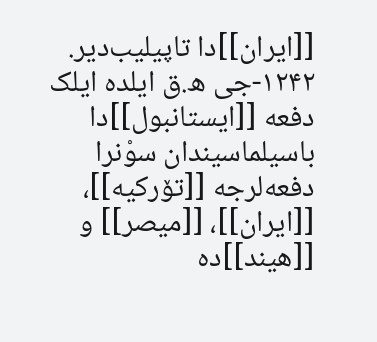[[ایران]]دا تاپیلیب‌دیر. ۱۲۴۲-جی ه.ق ایلده ایلک دفعه [[ایستانبول]]دا باسیلماسیندان سوْنرا دفعه‌لرجه [[تۆرکیه]]، [[ایران]]، [[میصر]] و [[هیند]]ده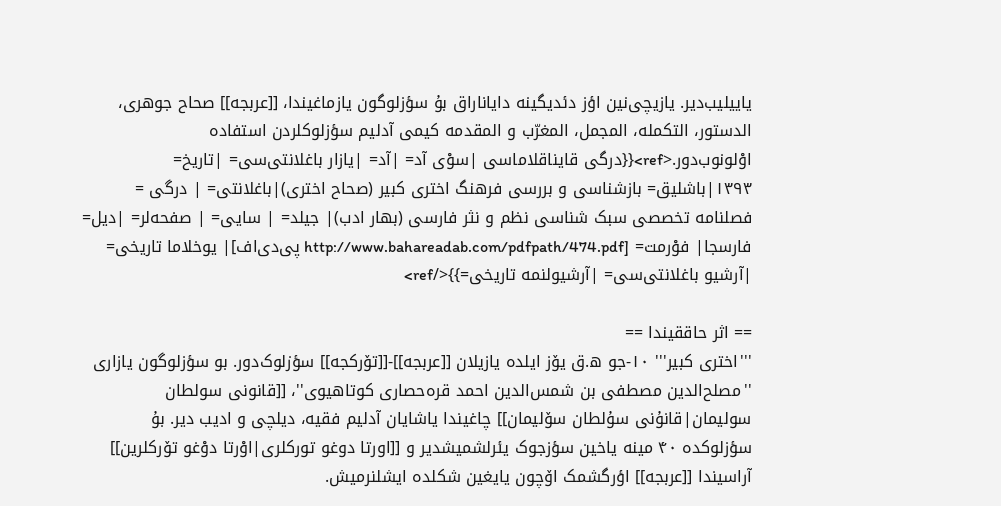یاییلیب‌دیر. یازیچی‌نین اؤز دئدیگینه دایاناراق بۇ سؤزلوگون یازماغیندا، [[عربجه]] صحاح جوهری، الدستور، التکمله، المجمل، المغرّب و المقدمه کیمی آدلیم سؤزلوکلردن استفاده اوْلونوب‌دور.<ref>{{درگی قایناقلاماسی |سوْی آد= |آد= |یازار باغلانتی‌سی= |تاریخ= ۱۳۹۳|باشلیق= بازشناسی و بررسی فرهنگ اختری کبیر (صحاح اختری)|باغلانتی= | درگی = فصلنامه تخصصی سبک شناسی نظم و نثر فارسی (بهار ادب)| جیلد= | سایی= | صفحه‌لر= |دیل= فارسجا| فوْرمت= [http://www.bahareadab.com/pdfpath/474.pdf پی‌دی‌اف]| یوخلاما تاریخی= |آرشیو باغلانتی‌سی= |آرشیولنمه تاریخی=}}</ref>

== اثر حاققیندا ==
'''اختری کبیر''' ۱۰-جو ه.ق یۆز ایلده یازیلان [[عربجه]]-[[تۆرکجه]] سؤزلوک‌دور. بو سؤزلوگون یازاری ''مصلح‌الدین مصطفی بن شمس‌الدین احمد قره‌حصاری کوتاهیوی''، [[قانونی سولطان سولیمان|قانۇنی سۇلطان سۆلیمان]] چاغیندا یاشایان آدلیم فقیه، دیلچی و ادیب دیر. بۇ سؤزلوکده ۴۰ مینه یاخین سؤزجوک یئرلشمیشدیر و [[اورتا دوغو تورکلری|اوْرتا دوْغو تۆرکلرین]] آراسیندا [[عربجه]] اؤرگشمک اۆچون یایغین شکلده ایشلنرمیش.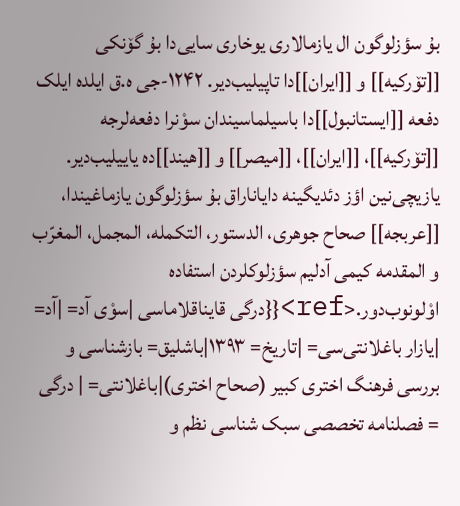بۇ سؤزلوگون ال یازمالاری یوخاری سایی‌دا بۇ گۆنکی [[تۆرکیه]] و [[ایران]]دا تاپیلیب‌دیر. ۱۲۴۲-جی ه.ق ایلده ایلک دفعه [[ایستانبول]]دا باسیلماسیندان سوْنرا دفعه‌لرجه [[تۆرکیه]]، [[ایران]]، [[میصر]] و [[هیند]]ده یاییلیب‌دیر. یازیچی‌نین اؤز دئدیگینه دایاناراق بۇ سؤزلوگون یازماغیندا، [[عربجه]] صحاح جوهری، الدستور، التکمله، المجمل، المغرّب و المقدمه کیمی آدلیم سؤزلوکلردن استفاده اوْلونوب‌دور.<ref>{{درگی قایناقلاماسی |سوْی آد= |آد= |یازار باغلانتی‌سی= |تاریخ= ۱۳۹۳|باشلیق= بازشناسی و بررسی فرهنگ اختری کبیر (صحاح اختری)|باغلانتی= | درگی = فصلنامه تخصصی سبک شناسی نظم و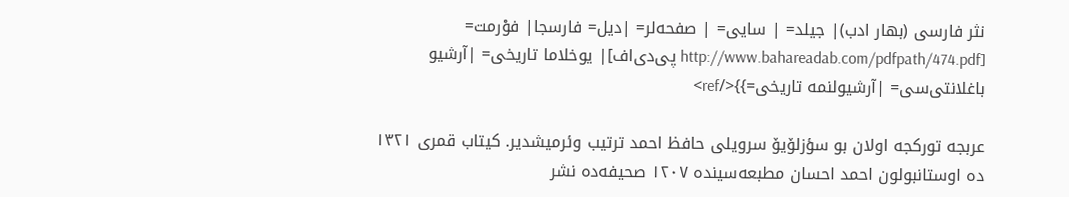نثر فارسی (بهار ادب)| جیلد= | سایی= | صفحه‌لر= |دیل= فارسجا| فوْرمت= [http://www.bahareadab.com/pdfpath/474.pdf پی‌دی‌اف]| یوخلاما تاریخی= |آرشیو باغلانتی‌سی= |آرشیولنمه تاریخی=}}</ref>

عربجه تورکجه اولان بو سؤزلۆیۆ سرویلی حافظ احمد ترتیب وئرمیشدیر. کیتاب قمری ۱۳۲۱ ده اوستانبولون احمد احسان مطبعه‌سینده ۱۲۰۷ صحیفه‌ده نشر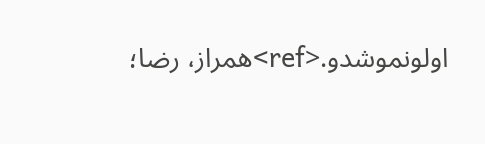اولونموشدو.<ref>همراز، رضا؛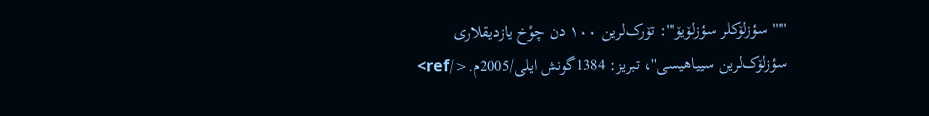'''''سؤزلۆکلر سؤزلۆیۆ''': تۆرک‌لرین ۱۰۰ دن چوْخ یازدیقلاری سؤزلۆک‌لرین سییاهیسی''، تبریز: 1384گونش ایلی/2005م.</ref>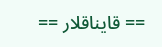== قایناقلار ==